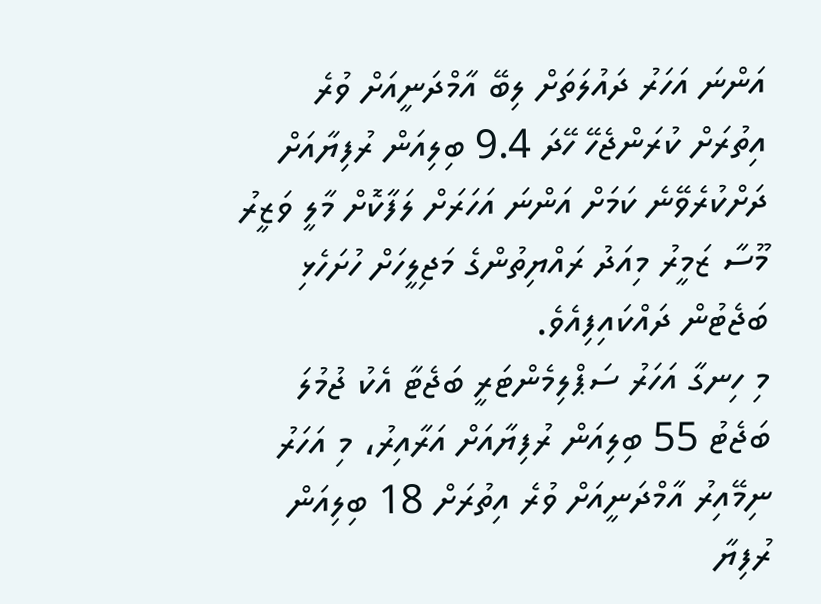އަންނަ އަހަރު ދައުލަތަށް ލިބޭ އާމްދަނީއަށް ވުރެ އިތުރަށް ކުރަންޖެހޭ ހޭދަ 9.4 ބިލިއަން ރުފިޔާއަށް ދަށްކުރެވޭނެ ކަމަށް އަންނަ އަހަރަށް ލަފާކޮށް މާލީ ވަޒީރު މޫސާ ޒަމީރު މިއަދު ރައްޔިތުންގެ މަޖިލީހަށް ހުށަހެޅި ބަޖެޓުން ދައްކައިފިއެވެ.
މި ހިނގާ އަހަރު ސަޕްލިމެންޓަރީ ބަޖެޓާ އެކު ޖުމުލަ ބަޖެޓު 55 ބިލިއަން ރުފިޔާއަށް އަރާއިރު، މި އަހަރު ނިމޭއިރު އާމްދަނީއަށް ވުރެ އިތުރަށް 18 ބިލިއަން ރުފިޔާ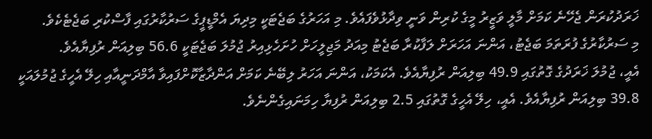ޚަރަދުކުރަން ޖެހޭނެ ކަމަށް މާލީ ވަޒީރު މީގެ ކުރިން ވަނީ ވިދާޅުވެފައެވެ. މި އަހަރުގެ ބަޖެޓަކީ މިދިޔަ އެމްޑީޕީގެ ސަރުކާރުގައި ފާސްކުރި ބަޖެޓެކެވެ.
މި ސަރުކާރުގެ ފުރަތަމަ ބަޖެޓު، އަންނަ އަހަރަށް ލަފާކުރާ ބަޖެޓު މިއަދު މަޖިލީހަށް ހުށަހެޅިއިރު ޖުމުލަ ބަޖެޓަކީ 56.6 ބިލިއަން ރުފިޔާއެވެ.
އެއީ، ޖުމުލަ ޚަރަދުގެ ގޮތުގައި 49.9 ބިލިއަން ރުފިޔާއެވެ. އެކަމަކު، އަންނަ އަހަރު ލިބޭނެ ކަމަށް އަންދާޒާކޮށްފައިވާ އާމްދަނީއާއި ހިލޭ އެހީގެ ޖުމުލައަކީ 39.8 ބިލިއަން ރުފިޔާއެވެ. އެއީ، ހިލޭ އެހީގެ ގޮތުގައި 2.5 ބިލިއަން ރުފިޔާ ހިމަނައިގެންނެވެ.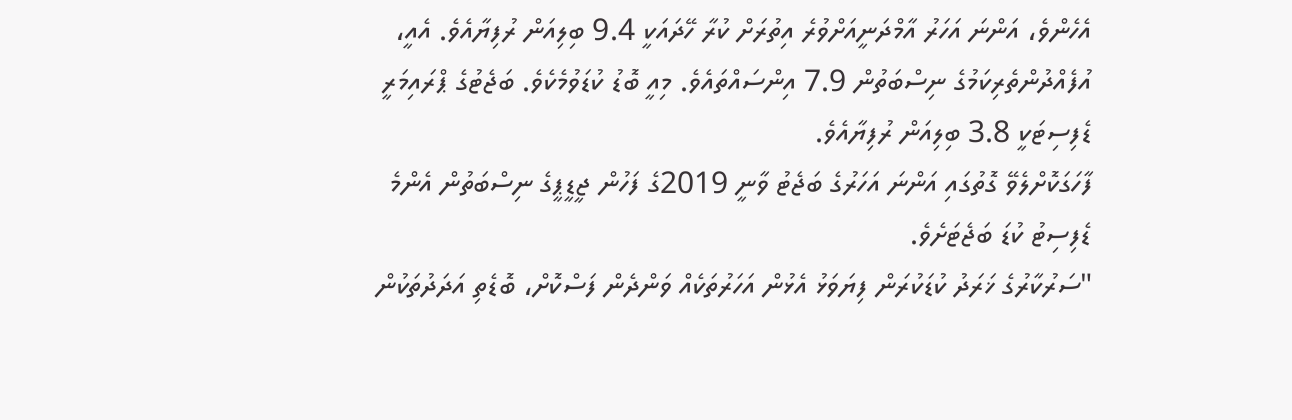އެހެންވެ، އަންނަ އަހަރު އާމްދަނީއަށްވުރެ އިތުރަށް ކުރާ ހޭދައަކީ 9.4 ބިލިއަން ރުފިޔާއެވެ. އެއީ، އުފެއްދުންތެރިކަމުގެ ނިސްބަތުން 7.9 އިންސައްތައެވެ. މިއީ ބޮޑު ކުޑަވުމެކެވެ. ބަޖެޓުގެ ޕްރައިމަރީ ޑެފިސިޓަކީ 3.8 ބިލިއަން ރުފިޔާއެވެ.
ފާހަގަކޮށްލެވޭ ގޮތުގައި އަންނަ އަހަރުގެ ބަޖެޓު ވާނީ 2019ގެ ފަހުން ޖީޑީޕީގެ ނިސްބަތުން އެންމެ ޑެފިސިޓު ކުޑަ ބަޖެޓަށެވެ.
"ސަރުކާރުގެ ޚަރަދު ކުޑަކުރަން ފިޔަވަޅު އެޅުން އަހަރުތަކެއް ވަންދެން ފަސްކޮށް، ބޮޑެތި އަދަދުތަކުން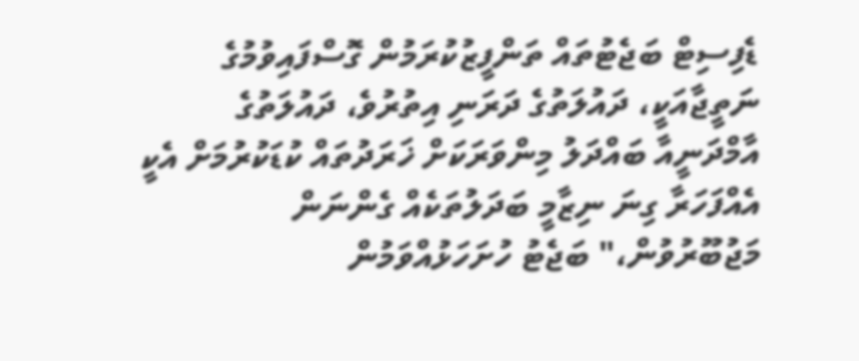ޑެފިސިޓް ބަޖެޓުތައް ތަންފީޒުކުރަމުން ގޮސްފައިވުމުގެ ނަތީޖާއަކީ، ދައުލަތުގެ ދަރަނި އިތުރުވެ، ދައުލަތުގެ އާމްދަނީއާ ބައްދަލު މިންވަރަކަށް ޚަރަދުތައް ކުޑަކުރުމަށް އެކީ އެއްފަހަރާ ގިނަ ނިޒާމީ ބަދަލުތަކެއް ގެންނަން މަޖުބޫރުވުން،" ބަޖެޓު ހުށަހަޅުއްވަމުން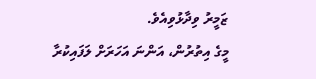ޒަމީރު ވިދާޅުވިއެވެ.
މީގެ އިތުރުން، އަންނަ އަހަރަށް ލަފައިކުރާ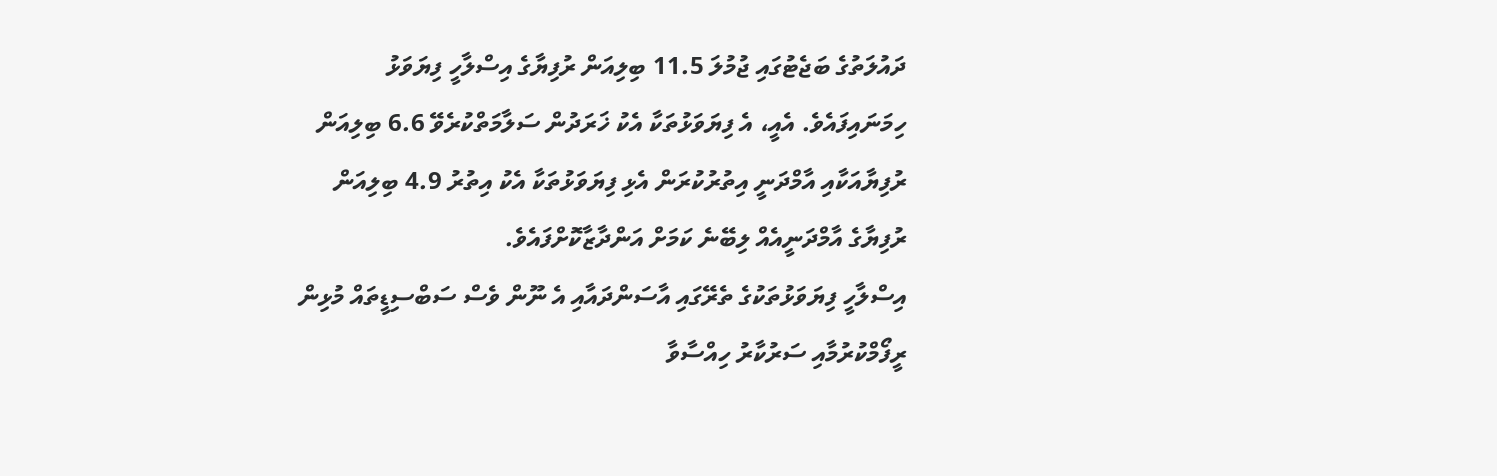ދައުލަތުގެ ބަޖެޓުގައި ޖުމުލަ 11.5 ބިލިއަން ރުފިޔާގެ އިސްލާހީ ފިޔަވަޅު ހިމަނައިފައެވެ. އެއީ، އެ ފިޔަވަޅުތަކާ އެކު ޚަރަދުން ސަލާމަތްކުރެވޭ 6.6 ބިލިއަން ރުފިޔާއަކާއި އާމްދަނީ އިތުރުކުރަން އެޅި ފިޔަވަޅުތަކާ އެކު އިތުރު 4.9 ބިލިއަން ރުފިޔާގެ އާމްދަނީއެއް ލިބޭނެ ކަމަށް އަންދާޒާކޮށްފައެވެ.
އިސްލާހީ ފިޔަވަޅުތަކުގެ ތެރޭގައި އާސަންދައާއި އެ ނޫން ވެސް ސަބްސިޑީތައް މުޅިން ރީފޯމްކުރުމާއި ސަރުކާރު ހިއްސާވާ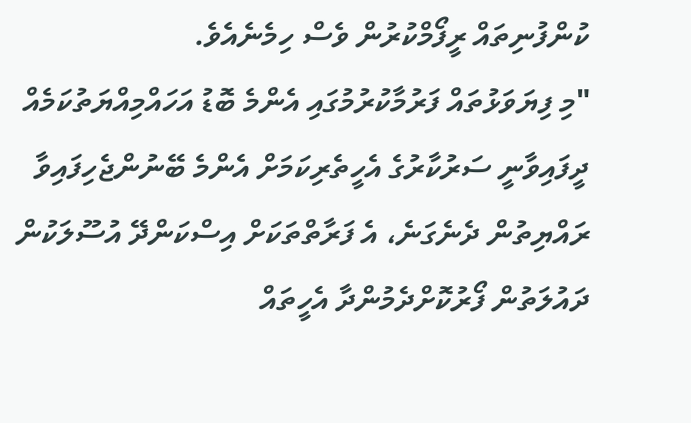ކުންފުނިތައް ރީފޯމްކުރުން ވެސް ހިމެނެއެވެ.
"މި ފިޔަވަޅުތައް ފަރުމާކުރުމުގައި އެންމެ ބޮޑު އަހައްމިއްޔަތުކަމެއް ދީފައިވާނީ ސަރުކާރުގެ އެހީތެރިކަމަށް އެންމެ ބޭނުންޖެހިފައިވާ ރައްޔިތުން ދެނެގަނެ، އެ ފަރާތްތަކަށް އިސްކަންދޭ އުސޫލަކުން ދައުލަތުން ފޯރުކޮށްދެމުންދާ އެހީތައް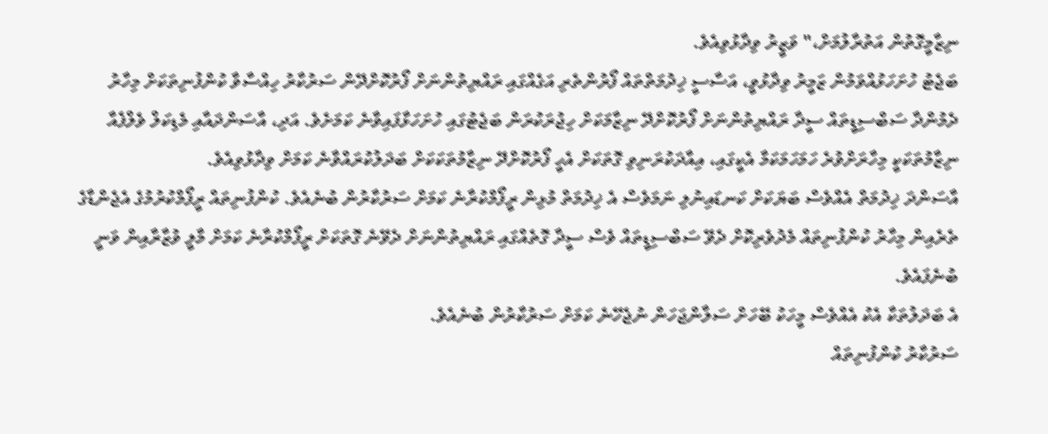ނިޒާމީގޮތުން އަތުރާލުމަށް،" ވަޒީރު ވިދާޅުވިއެވެ.
ބަޖެޓު ހުށަހަޅުއްވަމުން ޒަމީރު ވިދާޅުވީ، އަސާސީ ޚިދުމަތްތައް ފޯރުންތެރި އަގެއްގައި ރައްޔިތުންނަށް ފޯރުކޮށްދޭން ސަރުކާރު ހިއްސާވާ ކުންފުނިތަކަށް މިހާރު ދެމުންދާ ސަބްސިޑީތައް ސީދާ ރައްޔިތުންނަށް ފޯރުކޮށްދޭ ނިޒާމަކަށް ހިޖުރަކުރަން ބަޖެޓުގައި ހުށަހަޅާފައިވާނެ ކަމަށެވެ. އަދި، އާސަންދައާއި މެޑިކަލް ވެލްފެއާ ނިޒާމުތަކަކީ މިހާރަށްވުރެ ހަމަހަމަކަމާ އެކީގައި، އިއާދަކުރަނިވި ގޮތަކަށް އެހީ ފޯރުކޮށްދޭ ނިޒާމުތަކަކަށް ބަދަލުކުރައްވާނެ ކަމަށް ވިދާޅުވިއެވެ.
އާސަންދަ ޚިދުމަތް އެއްވެސް ބަޔަކަށް ކަނޑައިނުލި ނަމަވެސް އެ ޚިދުމަތް މުޅިން ރީފޯމްކުރާނެ ކަމަށް ސަރުކާރުން ބުނެއެވެ. ކުންފުނިތައް ރީފޯމްކުރުމުގެ އެޖެންޑާގެ ތެރެއިން މިހާރު ކުންފުނިތައް މެދުވެރިކޮށް ދެވޭ ސަބްސިޑީތައް ވެސް ސީދާ ގޮތެއްގައި ރައްޔިތުންނަށް ދެވޭނެ ގޮތަކަށް ރީފޯމްކުރާނެ ކަމަށް މާލީ ވުޒާރާއިން ވަނީ ބުނެފައެވެ.
އެ ބަދަލުތަކާ އެކު އެއްވެސް މީހަކު ބޭހަށް ސަލާންޖަހަން ނުޖެހޭނެ ކަމަށް ސަރުކާރުން ބުނެއެވެ.
ސަރުކާރު ކުންފުނިތައް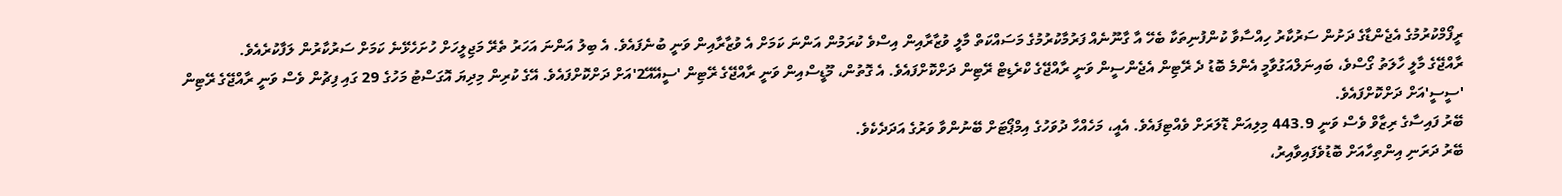ރީފޯމްކުރުމުގެ އެޖެންޑާގެ ދަށުން ސަރުކާރު ހިއްސާވާ ކުންފުނިތަކާ ބެހޭ އާ ގާނޫނެއް ފަރުމާކުރުމުގެ މަސައްކަތް މާލީ ވުޒާރާއިން އިސްވެ ކުރަމުން އަންނަ ކަމަށް އެ ވުޒާރާއިން ވަނީ ބުނެފައެވެ. އެ ބިލު އަންނަ އަހަރު ތެރޭ މަޖިލީހަށް ހުށަހެޅޭނެ ކަމަށް ސަރުކާރުން ލަފާކުރެއެވެ.
ރާއްޖޭގެ މާލީ ހާލަތު ގޯސްވެ، ބައިނަލްއަގުވާމީ އެންމެ ބޮޑު ދެ ރޭޓިން އެޖެންސީން ވަނީ ރާއްޖޭގެ ކްރެޑިޓް ރޭޓިން ދަށްކޮށްފައެވެ. އެ ގޮތުން، މޫޑީސްއިން ވަނީ ރާއްޖޭގެ ރޭޓިން 'ސީއޭއޭ2'އަށް ދަށްކޮށްފައެވެ. އޭގެ ކުރިން މިދިޔަ އޮގަސްޓު މަހުގެ 29 ގައި ފިޗުން ވެސް ވަނީ ރާއްޖޭގެ ރޭޓިން 'ސީސީ'އަށް ދަށްކޮށްފައެވެ.
ބޭރު ފައިސާގެ ރިޒާވް ވެސް ވަނީ 443.9 މިލިއަން ޑޮލަރަށް ވެއްޓިފައެވެ. އެއީ، މަހެއްހާ ދުވަހުގެ އިމްޕޯޓަށް ބޭނުންވާ ވަރުގެ އަދަދެކެވެ.
ބޭރު ދަރަނި އިންތިހާއަށް ބޮޑުވެފައިވާއިރު،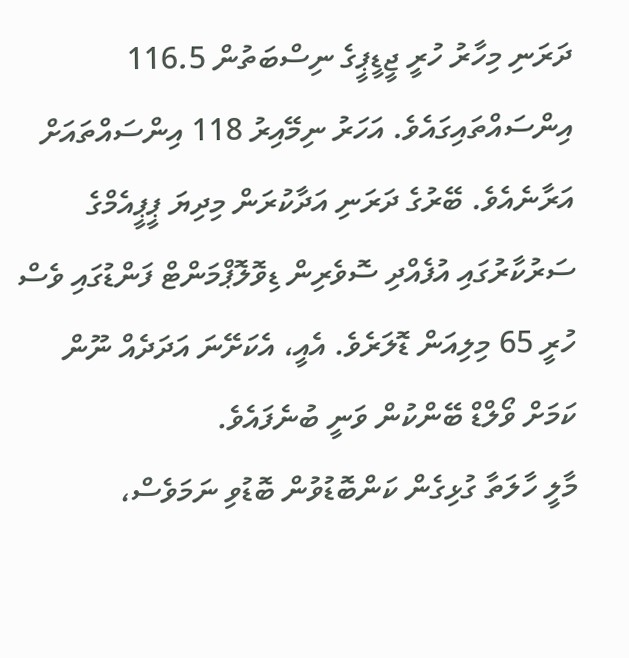ދަރަނި މިހާރު ހުރީ ޖީޑީޕީގެ ނިސްބަތުން 116.5 އިންސައްތައިގައެވެ. އަހަރު ނިމޭއިރު 118 އިންސައްތައަށް އަރާނެއެވެ. ބޭރުގެ ދަރަނި އަދާކުރަން މިދިޔަ ޕީޕީއެމްގެ ސަރުކާރުގައި އުފެއްދި ސޮވެރިން ޑިވޮލޮޕްމަންޓް ފަންޑުގައި ވެސް ހުރީ 65 މިލިއަން ޑޮލަރެވެ. އެއީ، އެކަށޭނަ އަދަދެއް ނޫން ކަމަށް ވޯލްޑް ބޭންކުން ވަނީ ބުނެފައެވެ.
މާލީ ހާލަތާ ގުޅިގެން ކަންބޮޑުވުން ބޮޑުވި ނަމަވެސް،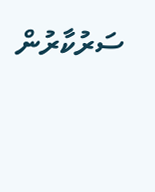ސަރުކާރުން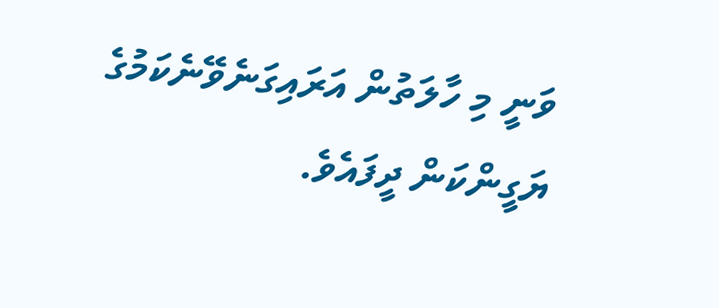ވަނީ މި ހާލަތުން އަރައިގަނެވޭނެކަމުގެ ޔަގީންކަން ދީފައެވެ.